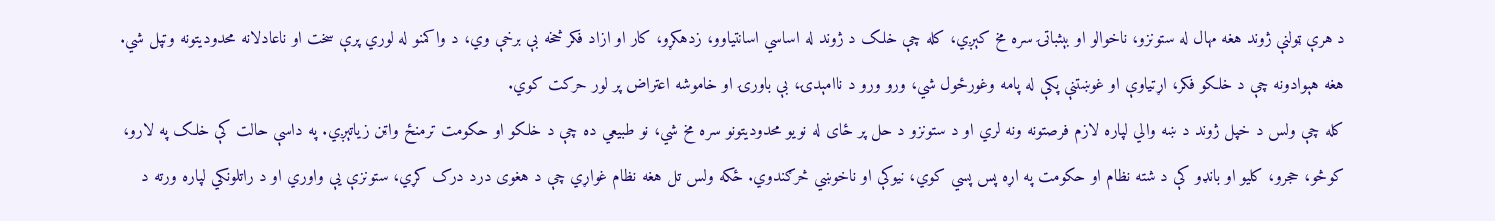د هرې ټولنې ژوند هغه مهال له ستونزو، ناخوالو او بېثباتۍ سره مخ کېږي، کله چې خلک د ژوند له اساسي اسانتیاوو، زدهکړو، کار او ازاد فکر څخه بې برخې وي، د واکمنو له لوري پرې سخت او ناعادلانه محدودیتونه وتپل شي. هغه هېوادونه چې د خلکو فکر، اړتیاوې او غوښتنې پکې له پامه وغورځول شي، ورو ورو د ناامېدۍ، بې باورۍ او خاموشه اعتراض پر لور حرکت کوي.
کله چې ولس د خپل ژوند د ښه والي لپاره لازم فرصتونه ونه لري او د ستونزو د حل پر ځای له نویو محدودیتونو سره مخ شي، نو طبیعي ده چې د خلکو او حکومت ترمنځ واټن زیاتېږي. په داسې حالت کې خلک په لارو، کوڅو، حجرو، کلیو او بانډو کې د شته نظام او حکومت په اړه پس پسي کوي، نیوکې او ناخوښي څرګندوي. ځکه ولس تل هغه نظام غواړي چې د هغوی درد درک کړي، ستونزې یې واوري او د راتلونکي لپاره ورته د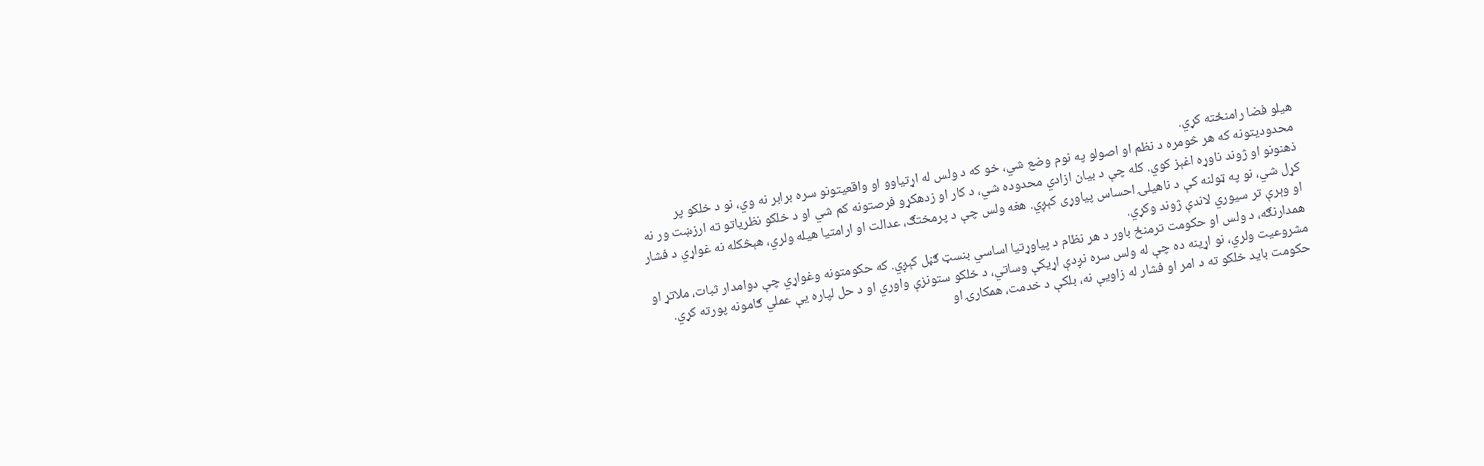هیلو فضا رامنځته کړي.
محدودیتونه که هر څومره د نظم او اصولو په نوم وضع شي، خو که د ولس له اړتیاوو او واقعیتونو سره برابر نه وي، نو د خلکو پر ذهنونو او ژوند ناوړه اغېز کوي. کله چې د بیان ازادي محدوده شي، د کار او زدهکړو فرصتونه کم شي او د خلکو نظریاتو ته ارزښت ور نه کړل شي، نو په ټولنه کې د ناهیلۍ احساس پیاوړی کېږي. هغه ولس چې د پرمختګ، عدالت او ارامتیا هیله ولري، هېڅکله نه غواړي د فشار او وېرې تر سیوري لاندې ژوند وکړي.
همدارنګه، د ولس او حکومت ترمنځ باور د هر نظام د پیاوړتیا اساسي بنسټ ګڼل کېږي. که حکومتونه وغواړي چې دوامدار ثبات، ملاتړ او مشروعیت ولري، نو اړینه ده چې له ولس سره نږدې اړیکې وساتي، د خلکو ستونزې واوري او د حل لپاره یې عملي ګامونه پورته کړي.
حکومت باید خلکو ته د امر او فشار له زاویې نه، بلکې د خدمت، همکارۍ او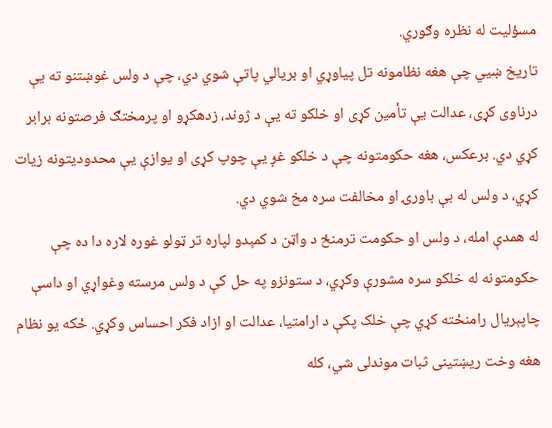مسؤلیت له نظره وګوري.
تاریخ ښيي چې هغه نظامونه تل پیاوړي او بریالي پاتې شوي دي، چې د ولس غوښتنو ته یې درناوی کړی، عدالت یې تأمین کړی او خلکو ته یې د ژوند، زدهکړو او پرمختګ فرصتونه برابر کړي دي. برعکس، هغه حکومتونه چې د خلکو غږ یې چوپ کړی او یوازې یې محدودیتونه زیات کړي، د ولس له بې باورۍ او مخالفت سره مخ شوي دي.
له همدې امله، د ولس او حکومت ترمنځ د واټن د کمېدو لپاره تر ټولو غوره لاره دا ده چې حکومتونه له خلکو سره مشورې وکړي، د ستونزو په حل کې د ولس مرسته وغواړي او داسې چاپېریال رامنځته کړي چې خلک پکې د ارامتیا، عدالت او ازاد فکر احساس وکړي. ځکه یو نظام هغه وخت ریښتینی ثبات موندلی شي، کله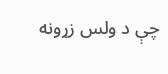چې د ولس زړونه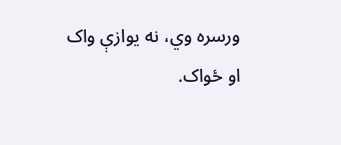ورسره وي، نه یوازې واک او ځواک.